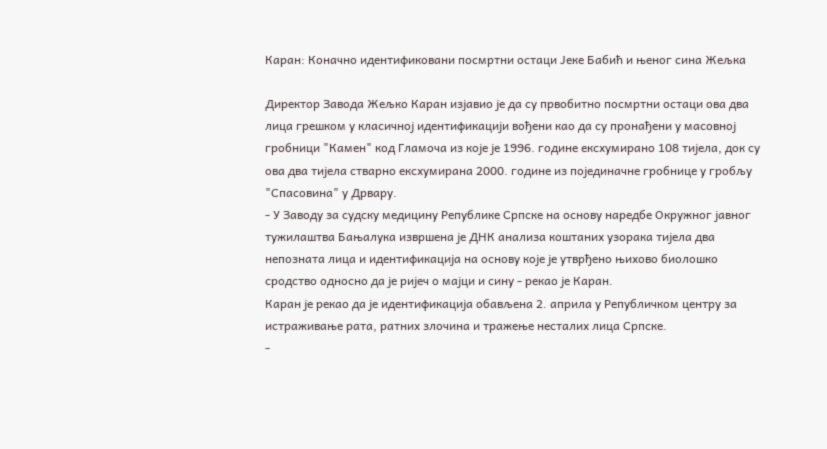Каран: Коначно идентификовани посмртни остаци Јеке Бабић и њеног сина Жељка

Директор Завода Жељко Каран изјавио је да су првобитно посмртни остаци ова два лица грешком у класичној идентификацији вођени као да су пронађени у масовној гробници "Камен" код Гламоча из које је 1996. године ексхумирано 108 тијела, док су ова два тијела стварно ексхумирана 2000. године из појединачне гробнице у гробљу "Спасовина" у Дрвару.
- У Заводу за судску медицину Републике Српске на основу наредбе Окружног јавног тужилаштва Бањалука извршена је ДНК анализа коштаних узорака тијела два непозната лица и идентификација на основу које је утврђено њихово биолошко сродство односно да је ријеч о мајци и сину - рекао је Каран.
Каран је рекао да је идентификација обављена 2. априла у Републичком центру за истраживање рата, ратних злочина и тражење несталих лица Српске.
-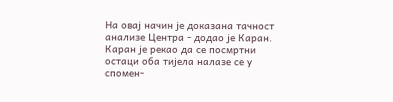На овај начин је доказана тачност анализе Центра - додао је Каран.
Каран је рекао да се посмртни остаци оба тијела налазе се у спомен-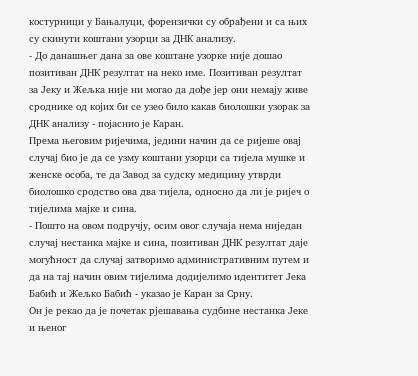костурници у Бањалуци, форензички су обрађени и са њих су скинути коштани узорци за ДНК анализу.
- До данашњег дана за ове коштане узорке није дошао позитиван ДНК резултат на неко име. Позитиван резултат за Јеку и Жељка није ни могао да дође јер они немају живе сроднике од којих би се узео било какав биолошки узорак за ДНК анализу - појаснио је Каран.
Према његовим ријечима, једини начин да се ријеше овај случај био је да се узму коштани узорци са тијела мушке и женске особа, те да Завод за судску медицину утврди биолошко сродство ова два тијела, односно да ли је ријеч о тијелима мајке и сина.
- Пошто на овом подручју, осим овог случаја нема ниједан случај нестанка мајке и сина, позитиван ДНК резултат даје могућност да случај затворимо административним путем и да на тај начин овим тијелима додијелимо идентитет Јека Бабић и Жељко Бабић - указао је Каран за Срну.
Он је рекао да је почетак рјешавања судбине нестанка Јеке и њеног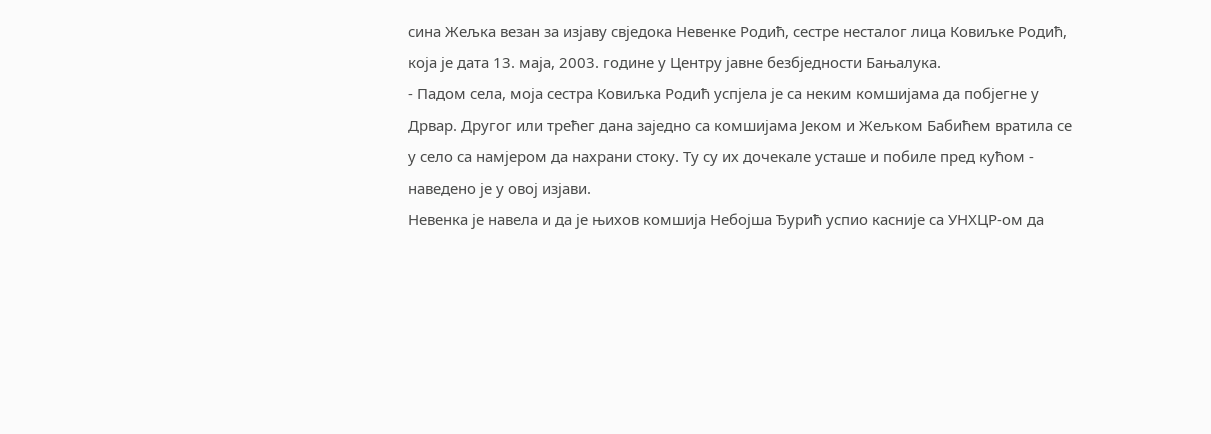сина Жељка везан за изјаву свједока Невенке Родић, сестре несталог лица Ковиљке Родић, која је дата 13. маја, 2003. године у Центру јавне безбједности Бањалука.
- Падом села, моја сестра Ковиљка Родић успјела је са неким комшијама да побјегне у Дрвар. Другог или трећег дана заједно са комшијама Јеком и Жељком Бабићем вратила се у село са намјером да нахрани стоку. Ту су их дочекале усташе и побиле пред кућом - наведено је у овој изјави.
Невенка је навела и да је њихов комшија Небојша Ђурић успио касније са УНХЦР-ом да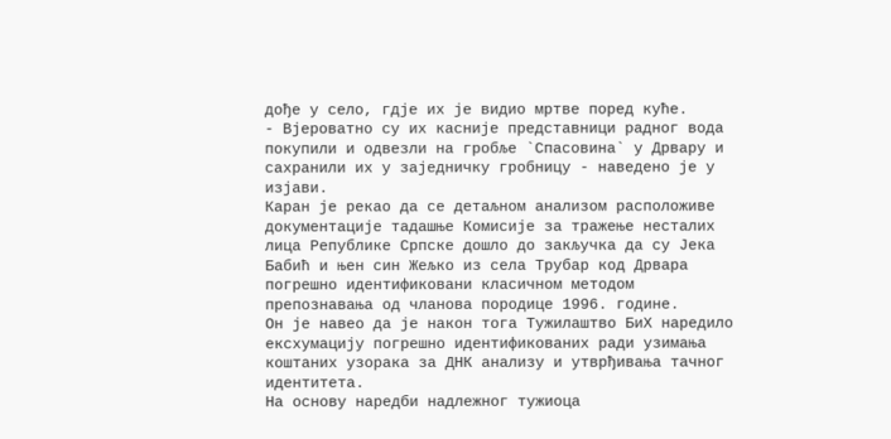дође у село, гдје их је видио мртве поред куће.
- Вјероватно су их касније представници радног вода покупили и одвезли на гробље `Спасовина` у Дрвару и сахранили их у заједничку гробницу - наведено је у изјави.
Каран је рекао да се детаљном анализом расположиве документације тадашње Комисије за тражење несталих лица Републике Српске дошло до закључка да су Јека Бабић и њен син Жељко из села Трубар код Дрвара погрешно идентификовани класичном методом препознавања од чланова породице 1996. године.
Он је навео да је након тога Тужилаштво БиХ наредило ексхумацију погрешно идентификованих ради узимања коштаних узорака за ДНК анализу и утврђивања тачног идентитета.
На основу наредби надлежног тужиоца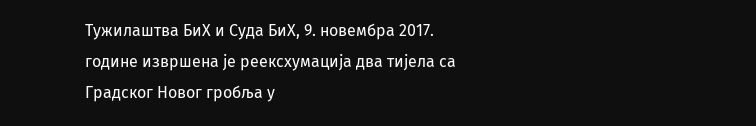Тужилаштва БиХ и Суда БиХ, 9. новембра 2017. године извршена је реексхумација два тијела са Градског Новог гробља у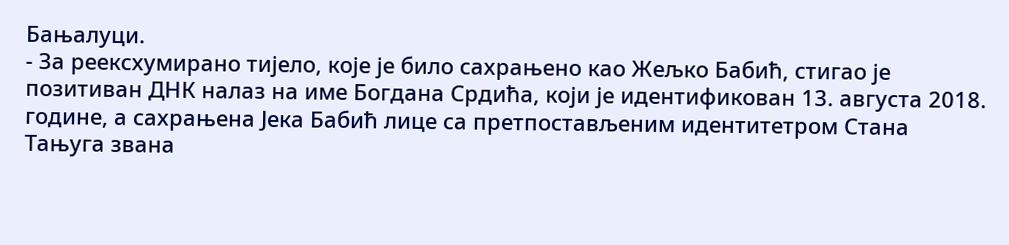Бањалуци.
- За реексхумирано тијело, које је било сахрањено као Жељко Бабић, стигао је позитиван ДНК налаз на име Богдана Срдића, који је идентификован 13. августа 2018. године, а сахрањена Јека Бабић лице са претпостављеним идентитетром Стана Тањуга звана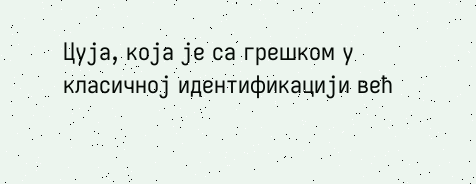Цуја, која је са грешком у класичној идентификацији већ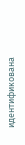идентификована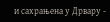и сахрањена у Дрвару -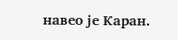навео је Каран.